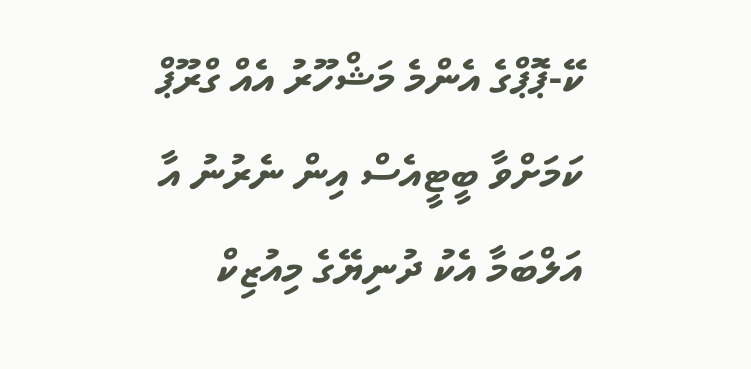ކޭ-ޕޮޕްގެ އެންމެ މަޝްހޫރު އެއް ގްރޫޕް ކަމަށްވާ ބީޓީއެސް އިން ނެރުނު އާ އަލްބަމާ އެކު ދުނިޔޭގެ މިއުޒިކް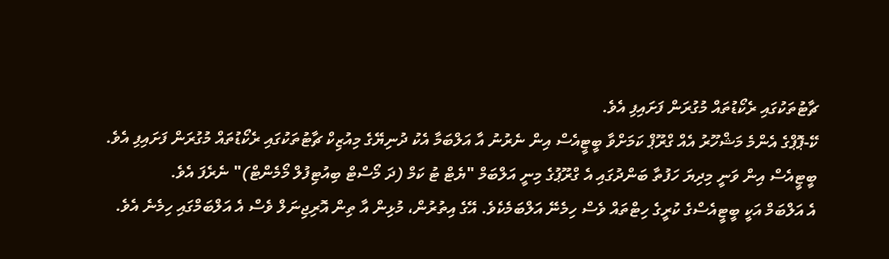ޗާޓުތަކުގައި ރެކޯޑުތައް މުގުރަން ފަށައިފި އެވެ.
ކޭ-ޕޮޕްގެ އެންމެ މަޝްހޫރު އެއް ގްރޫޕް ކަމަށްވާ ބީޓީއެސް އިން ނެރުނު އާ އަލްބަމާ އެކު ދުނިޔޭގެ މިއުޒިކް ޗާޓުތަކުގައި ރެކޯޑުތައް މުގުރަން ފަށައިފި އެވެ.
ބީޓީއެސް އިން ވަނީ މިދިޔަ ހަފުތާ ބަންދުގައި އެ ގްރޫޕުގެ މިނީ އަލްބަމް "ޔެޓް ޓު ކަމް (ދަ މޯސްޓް ބިއުޓިފުލް މޯމެންޓް)" ނެރެފަ އެވެ.
އެ އަލްބަމް އަކީ ބީޓީއެސްގެ ކުރީގެ ހިޓްތައް ވެސް ހިމެނޭ އަލްބަމެކެވެ. އޭގެ އިތުރުން، މުޅިން އާ ތިން އޮރިޖިނަލް ވެސް އެ އަލްބަމްގައި ހިމެނެ އެވެ.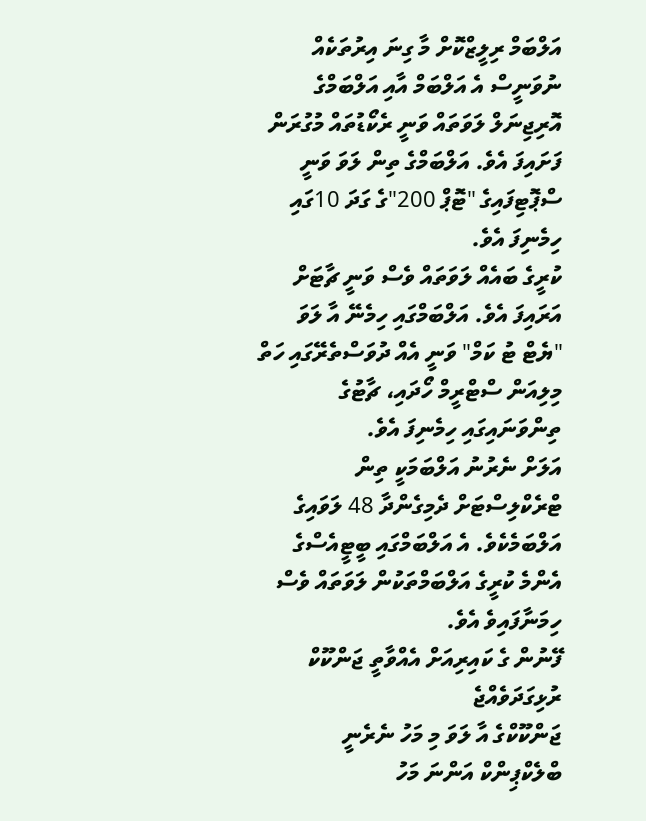އަލްބަމް ރިލީޒްކޮށް މާ ގިނަ އިރުތަކެއް ނުވަނީސް އެ އަލްބަމް އާއި އަލްބަމްގެ އޮރިޖިނަލް ލަވަތައް ވަނީ ރެކޯޑުތައް މުގުރަން ފަށައިފަ އެވެ. އަލްބަމްގެ ތިން ލަވަ ވަނީ ސްޕޮޓިފައިގެ "ޓޮޕް 200"ގެ ގަދަ 10ގައި ހިމެނިފަ އެވެ.
ކުރީގެ ބައެއް ލަވަތައް ވެސް ވަނީ ޗާޓަށް އަރައިފަ އެވެ. އަލްބަމްގައި ހިމެނޭ އާ ލަވަ "ޔެޓް ޓު ކަމް" ވަނީ އެއް ދުވަސްތެރޭގައި ހަތް މިލިއަން ސްޓްރީމް ހޯދައި، ޗާޓުގެ ތިންވަނައިގައި ހިމެނިފަ އެވެ.
އަލަށް ނެރުނު އަލްބަމަކީ ތިން ޓްރެކްލިސްޓަށް ދެމިގެންދާ 48 ލަވައިގެ އަލްބަމެކެވެ. އެ އަލްބަމްގައި ބީޓީއެސްގެ އެންމެ ކުރީގެ އަލްބަމްތަކުން ލަވަތައް ވެސް ހިމަނާފައިވެ އެވެ.
ފޭނުން ގެ ކައިރިއަށް އެއްވާތީ ޖަންކޫކް ރުޅިގަދަވެއްޖެ
ޖަންކޫކްގެ އާ ލަވަ މި މަހު ނެރެނީ
ބްލެކްޕިންކް އަންނަ މަހު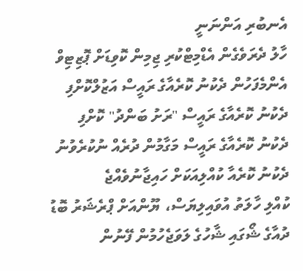އެނބުރި އަންނަނީ
ހާލު ދެރަވެގެން އެޑްމިޓްކުރި ޖިމިން ކޮވިޑަށް ޕޮޒިޓިވް
އެންމެފަހުން ދެކުނު ކޮރެއާގެ ރައީސް އަޒުލްކޮށްފި
ދެކުނު ކޮރެއާގެ ރައީސް "ރަށު ބަންދު" ކޮށްފި
ދެކުނު ކޮރެއާގެ ރައީސް މަގާމުން ދުރެއް ނުކުރެވުނު
ދެކުނު ކޮރެއާ ކުއްލިއަކަށް ހައިޖާނުވެއްޖެ
ކުއްލި ހާލަތު އުވައިލިޔަސް، ޔޫންއަށް ޕްރެޝަރު ބޮޑު
ދުއާގެ ޝޯގައި ޝާހުގެ ލަވަޖެހުމުން ފޭނުން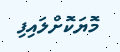މޮޔަކޮށްލައިފި